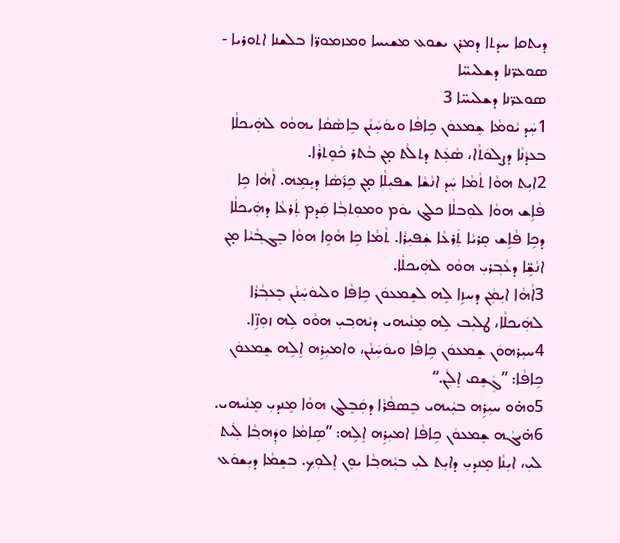ܕܝܬܩܐ ܚܕܬܐ ܕܡܪܢ ܝܫܘܥ ܡܫܝܚܐ ܘܡܙܡܘܪ̈ܐ ܒܠܫܢܐ ܐܬܘܪܝܐ - ܣܘܥܪ̈ܢܐ ܕܫܠܝܚ̈ܐ
ܣܘܥܪ̈ܢܐ ܕܫܠܝܚ̈ܐ 3
1ܚܲܕ ܝܵܘܡܵܐ ܫܸܡܥܘܿܢ ܟܹܐܦܵܐ ܘܝܘܿܚܲܢܵܢ ܒܹܐܣܵܩܵܐ ܝܗܘܵܘ ܠܗܲܝܟܠܵܐ ܒܥܕܵܢܵܐ ܕܨܠܘܿܬܵ‌ܐ، ܣܵܥܲܬ ܕܬܠܵܬ ܡ̣ܢ ܒܵܬܪ ܟܵܘܸܬܪܵܐ.
2ܐܝܼܬ ܗܘܵܐ ܬܵܡܵܐ ܚܲܕ ܐܢܵܫܵܐ ܫܦܝܼܠܵܐ ܡ̣ܢ ܟܹܪ݇ܣܵܐ ܕܝܸܡܹܗ. ܐܵܗܵܐ ܟܹܐ ܦܵܐܹܫ ܗܘܵܐ ܠܘܼܒܠܵܐ ܟܠܔ ܝܘܿܡ ܘܡܘܼܬܒ݂ܵܐ ܩܲܕܡ ܬܲܪܥܵܐ ܕܗܲܝܟܠܵܐ ܕܟܹܐ ܦܵܐܹܫ ܩܸܪܝܵܐ ܬܲܪܥܵܐ ܫܲܦܝܼܪܵܐ. ܬܵܡܵܐ ܟܹܐ ܗܵܘܹܐ ܗܘܵܐ ܒܸܓܒ݂ܵܝܵܐ ܡ̣ܢ ܐܢܵܫܹ̈ܐ ܕܥܵܒ݂ܪܝܼ ܗܘܵܘ ܠܗܲܝܟܠܵܐ.
3ܐܵܗܵܐ ܐܝܼܡܲܢ ܕܚܙܹܐ ܠܹܗ ܠܫܸܡܥܘܿܢ ܟܹܐܦܵܐ ܘܠܝܘܿܚܲܢܵܢ ܒܸܥܒ݂ܵܪܵܐ ܠܗܲܝܟܠܵܐ، ܛܠܝܼܒ ܠܹܗ ܡܸܢܵܝܗ‌ܝ ܕܝܵܗܒ݂ܝܼ ܗܘܵܘ ܠܹܗ ܙܘܼܙܹ̈ܐ.
4ܚܝܼܪܗܘܿܢ ܫܸܡܥܘܿܢ ܟܹܐܦܵܐ ܘܝܘܿܚܲܢܵܢ، ܘܐܡܝܼܪܹܗ ܐܸܠܹܗ ܫܸܡܥܘܿܢ ܟܹܐܦܵܐ: ”ܓܲܫܸܩ ܐܸܠܲܢ.“
5ܘܗ̇ܘ ܚܝܼܪܹܗ ܒܝܼܵܝܗ‌ܝ ܒܸܣܦܵܪܵܐ ܕܩܲܒܸܠܔ ܗܘܵܐ ܡܸܢܕܝܼ ܡܸܢܵܝܗ‌ܝ.
6ܗ̇ܝܓܵܗ ܫܸܡܥܘܿܢ ܟܹܐܦܵܐ ܐܡܝܼܪܹܗ ܐܸܠܹܗ: ”ܣܹܐܡܵܐ ܘܕܲܗܒ݂ܵܐ ܠܲܝܬ ܠܝܼ، ܐܝܼܢܵܐ ܡܸܢܕܝܼ ܕܐܝܼܬ ܠܝܼ ܒܝܼܵܗܒ݂ܵܐ ܝܘܸܢ ܐܸܠܘܼܟ݂. ܒܫܸܡܵܐ ܕܝܼܫܘܿܥ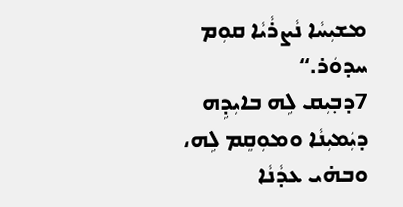ܡܫܝܼܚܵܐ ܢܵܨܪܵܝܵܐ ܩܘܼܡ ܚܕܘܿܪ.“
7ܕܒ݂ܝܼܩ ܠܹܗ ܒܐܝܼܕܹܗ ܕܝܲܡܝܼܢܵܐ ܘܡܘܼܩܸܡ ܠܹܗ، ܘܒܗ̇ܝ ܥܕܵܢܵܐ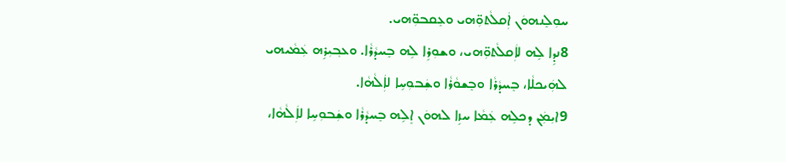ܚܘܼܠܸܢܗܘܿܢ ܐܲܩܠܵܬܘܼ̈ܗ‌ܝ ܘܥܸܩܒܘܼ̈ܗ‌ܝ.
8ܢܕܹܐ ܠܹܗ ܠܐܲܩܠܵܬܘܼ̈ܗ‌ܝ، ܘܫܘܼܪܹܐ ܠܹܗ ܒܸܚܕܵܪܵܐ. ܘܥܒ݂ܝܼܪܹܗ ܥܲܡܵܝܗ‌ܝ ܠܗܲܝܟܠܵܐ، ܒܸܚܕܵܪܵܐ ܘܒܸܫܘܵܪܵܐ ܘܫܲܒܘܼܚܹܐ ܠܐܲܠܵܗܵܐ.
9ܐܝܼܡܲܢ ܕܟܠܹܗ ܥܲܡܵܐ ܚܙܹܐ ܠܗܘܿܢ ܐܸܠܹܗ ܒܸܚܕܵܪܵܐ ܘܫܲܒܘܼܚܹܐ ܠܐܲܠܵܗܵܐ،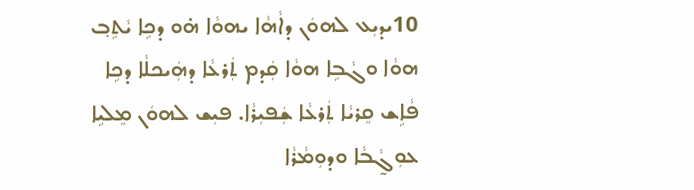10ܝܕܝܼܥ ܠܗܘܿܢ ܕܐܵܗܵܐ ܝܗܘܵܐ ܗ̇ܘ ܕܟܹܐ ܝܵܬܹܒ݂ ܗܘܵܐ ܘܓܵܒܹܐ ܗܘܵܐ ܩܲܕܡ ܬܲܪܥܵܐ ܕܗܲܝܟܠܵܐ ܕܟܹܐ ܦܵܐܹܫ ܩܸܪܝܵܐ ܬܲܪܥܵܐ ܫܲܦܝܼܪܵܐ. ܦܝܼܫ ܠܗܘܿܢ ܡܸܠܝܹܐ ܥܘܼܓ̰ܵܒܵܐ ܘܕܘܼܡܵܪܵܐ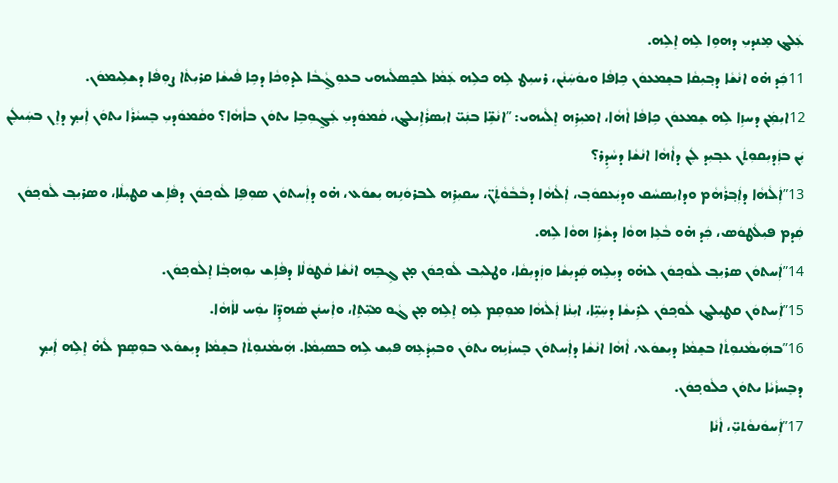ܥܲܠܔ ܡܸܢܕܝܼ ܕܗܘܹܐ ܠܹܗ ܐܸܠܹܗ.
11ܟܲܕ ܗ̇ܘ ܐܢܵܫܵܐ ܕܒ݂ܝܼܩܵܐ ܒܫܸܡܥܘܿܢ ܟܹܐܦܵܐ ܘܝܘܿܚܲܢܵܢ، ܪܚܝܼܛ ܠܹܗ ܟܠܹܗ ܥܲܡܵܐ ܠܟܸܣܠܵܝܗ‌ܝ ܒܥܘܼܓ̰ܵܒܵܐ ܠܕܘܼܟܵܐ ܕܟܹܐ ܦܵܝܫܵܐ ܩܪܝܼܬܵ‌ܐ ܨܘܼܦܵܐ ܕܫܠܹܝܡܘܿܢ.
12ܐܝܼܡܲܢ ܕܚܙܹܐ ܠܹܗ ܫܸܡܥܘܿܢ ܟܹܐܦܵܐ ܐܵܗܵܐ، ܐܡܝܼܪܹܗ ܐܸܠܵܝܗ‌ܝ: ”ܐܢܵܫܹ̈ܐ ܒܢܲܝ̈ ܐܝܼܣܪܵܐܹܝܠܔ، ܩܵܡܘܿܕܝܼ ܥܲܓ̰ܘܼܒܹܐ ܝܬܘܿܢ ܒܐܵܗܵܐ؟ ܘܩܵܡܘܿܕܝܼ ܒܸܚܝܵܪܵܐ ܝܬܘܿܢ ܐܲܝܟ݂ ܕܐܸܢ ܒܚܲܝܠܲܢ ܝܲܢ ܒܙܲܕܝܼܩܘܼܬܲܢ ܥܒ݂ܝܼܕ ܠܲܢ ܕܐܵܗܵܐ ܐܢܵܫܵܐ ܕܚܵܕܹܪ؟
13”ܐܲܠܵܗܵܐ ܕܐܲܒ݂ܪܵܗܵܡ ܘܕܐܝܼܣܚܵܩ ܘܕܝܲܥܩܘܿܒ݂، ܐܲܠܵܗܵܐ ܕܒܵܒܵܘܵܬܲܢ̈، ܚܩܝܼܪܹܗ ܠܒܪܘܿܢܹܗ ܝܼܫܘܿܥ، ܗ̇ܘ ܕܐܲܚܬܘܿܢ ܣܘܼܦܹܐ ܠܵܘܟ݂ܘܿܢ ܕܦܵܐܹܫ ܩܛܝܼܠܵܐ، ܘܣܪܝܼܒ݂ ܠܵܘܟ݂ܘܿܢ ܩܲܕܡ ܦܝܼܠܵܛܘܿܣ، ܟܲܕ ܗ̇ܘ ܒܵܥܹܐ ܗܘܵܐ ܕܫܵܪܹܐ ܗܘܵܐ ܠܹܗ.
14”ܐܲܚܬܘܿܢ ܣܪܝܼܒ݂ ܠܵܘܟ݂ܘܿܢ ܠܗ̇ܘ ܕܝܼܠܹܗ ܩܲܕܝܼܫܵܐ ܘܙܲܕܝܼܩܵܐ، ܘܛܠܝܼܒ ܠܵܘܟ݂ܘܿܢ ܡ̣ܢ ܓܹܒܹܗ ܐܢܵܫܵܐ ܩܵܛܘܿܠܵܐ ܕܦܵܐܹܫ ܝܘܼܗܒ݂ܵܐ ܐܸܠܵܘܟ݂ܘܿܢ.
15”ܐܲܚܬܘܿܢ ܩܛܝܼܠܔ ܠܵܘܟ݂ܘܿܢ ܠܪܹܝܫܵܐ ܕܚܲܝܹ̈ܐ، ܐܝܼܢܵܐ ܐܲܠܵܗܵܐ ܡܘܼܩܸܡ ܠܹܗ ܐܸܠܹܗ ܡ̣ܢ ܓܵܘ ܡܝܼ̈ܬܹ‌ܐ، ܘܐܲܚܢܲܢ ܣܵܗܕܹ̈ܐ ܝܘܲܚ ܠܐܵܗܵܐ.
16”ܒܗܲܝܡܵܢܘܼܬܵ‌ܐ ܒܫܸܡܵܐ ܕܝܼܫܘܿܥ، ܐܵܗܵܐ ܐܢܵܫܵܐ ܕܐܲܚܬܘܿܢ ܒܸܚܙܵܝܹܗ ܝܬܘܿܢ ܘܒܝܼܕܵܥܹܗ ܦܝܼܫ ܠܹܗ ܒܣܝܼܡܵܐ. ܗܲܝܡܵܢܘܼܬܵ‌ܐ ܒܫܸܡܵܐ ܕܝܼܫܘܿܥ ܒܘܼܣܸܡ ܠܵܗ̇ ܐܸܠܹܗ ܐܲܝܟ݂ ܕܒܸܚܙܵܝܵܐ ܝܬܘܿܢ ܟܠܵܘܟ݂ܘܿܢ.
17”ܐܲܚܘܿܢܘܵܬ‌ܝܼ̈، ܐܵܢܵܐ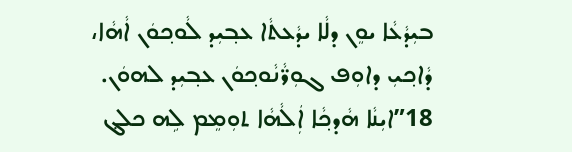ܒܝܼܕܵܥܵܐ ܝܘܸܢ ܕܠܵܐ ܝܕܵܥܬܵ‌ܐ ܥܒ݂ܝܼܕ ܠܵܘܟ݂ܘܿܢ ܐܵܗܵܐ، ܕܵܐܟ݂ܝܼ ܕܐܘܼܦ ܓܘܼܪ̈ܵܢܵܘܟ݂ܘܿܢ ܥܒ݂ܝܼܕ ܠܗܘܿܢ.
18”ܐܝܼܢܵܐ ܗܵܕܟ݂ܵܐ ܐܲܠܵܗܵܐ ܬܘܼܡܸܡ ܠܹܗ ܟܠܔ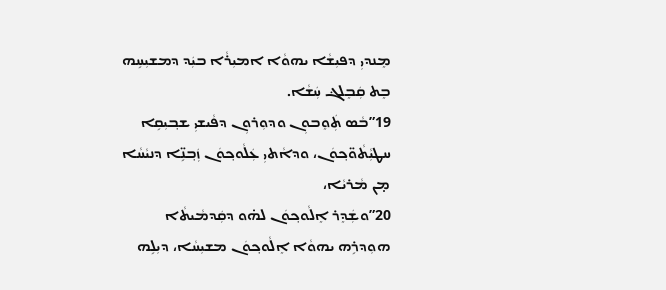ܡܸܢܕܝܼ ܕܦܝܼܫܵܐ ܝܗܘܵܐ ܐܡܝܼܪܵܐ ܒܝܲܕ ܕܡܫܝܼܚܹܗ ܒܸܬ ܩܲܒܸܠܔ ܚܲܫܵܐ.
19”ܒܵܣ ܬܲܘܸܒܘܼܢ ܘܕܘܼܪܘܼܢ ܕܦܵܝܫܝܼ ܫܒ݂ܝܼܩܹܐ ܚܛܝܼܵܬܵܘ̈ܟ݂ܘܿܢ، ܘܕܐܵܬ‌ܝܼ ܥܲܠܵܘܟ݂ܘܿܢ ܙܲܒ݂ܢܹ̈ܐ ܕܢܝܵܚܵܐ ܡ̣ܢ ܡܵܪܝܵܐ،
20”ܘܫܲܕܸܪ ܐܸܠܵܘܟ݂ܘܿܢ ܠܗ̇ܘ ܕܩܲܕܡܵܝܬܵ‌ܐ ܗܘܼܕܪܹܗ ܝܗܘܵܐ ܐܸܠܵܘܟ݂ܘܿܢ ܡܫܝܼܚܵܐ، ܕܝܼܠܹܗ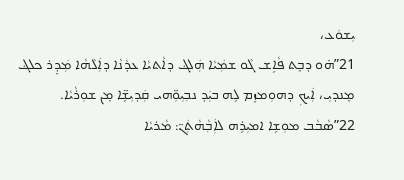ܝܼܫܘܿܥ،
21”ܗ̇ܘ ܕܒܸܬ ܦܵܐܹܫ ܓܵܘ ܫܡܲܝܵܐ ܗܲܠܔ ܕܐܵܬܝܵܐ ܥܕܵܢܵܐ ܕܐܲܠܵܗܵܐ ܡܲܕܸܪ ܟܠܔ ܡܸܢܕܝܼ، ܐܲܝܟ݂ ܕܗܘܼܡܙܸܡ ܠܹܗ ܒܝܲܕ ܢܒ݂ܝܼܘܼ̈ܗ‌ܝ ܩܲܕܝܼܫܹ̈ܐ ܡ̣ܢ ܫܘܼܪܵܝܵܐ.
22”ܣܵܒܵܒ ܡܘܼܫܹܐ ܐܡܝܼܪܹܗ ܠܐܲܒ݂ܵܗܵܬܲܢ̈: ܡܵܪܝܵܐ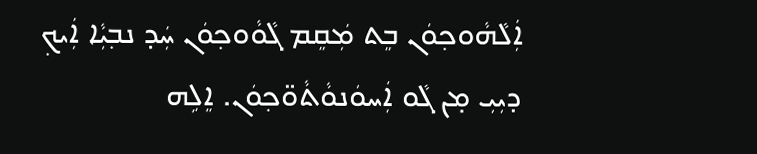ܐܲܠܵܗܵܘܟ݂ܘܿܢ ܒܸܬ ܡܲܩܸܡ ܓܵܘܵܘܟ݂ܘܿܢ ܚܲܕ ܢܒ݂ܝܼܵܐ ܐܲܝܟ݂ ܕܝܼܝܼ ܡ̣ܢ ܓܵܘ ܐܲܚܘܿܢܘܵܬܵܘ̈ܟ݂ܘܿܢ. ܐܸܠܹܗ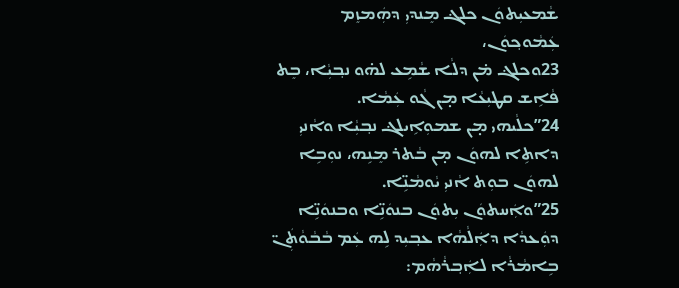ܫܵܡܥܝܼܬܘܿܢ ܟܠܔ ܡܸܢܕܝܼ ܕܗܲܡܙܸܡ ܥܲܡܵܘܟ݂ܘܿܢ،
23ܘܟܠܔ ܡ̇ܢ ܕܠܵܐ ܫܵܡܹܥ ܠܗ̇ܘ ܢܒ݂ܝܼܵܐ، ܒܸܬ ܦܵܐܹܫ ܩܛܝܼܥܵܐ ܡ̣ܢ ܓܵܘ ܥܲܡܵܐ.
24”ܟܠܵܝܗ‌ܝ ܡ̣ܢ ܫܡܘܼܐܹܝܠܔ ܢܒ݂ܝܼܵܐ ܘܐܵܢܝܼ ܕܐܬܹ‌ܐ ܠܗܘܿܢ ܡ̣ܢ ܒܵܬܪ ܡܸܢܹܗ، ܢܘܼܒܹܐ ܠܗܘܿܢ ܒܘܼܬ ܐܵܢܝܼ ܝܵܘܡܵܢܹ̈ܐ.
25”ܘܐܲܚܬܘܿܢ ܝܼܬܘܿܢ ܒܢܘܿܢܹ̈ܐ ܘܒܢܘܿܢܹ̈ܐ ܕܘܲܥܕܵܐ ܕܐܲܠܵܗܵܐ ܥܒ݂ܝܼܕ ܠܹܗ ܥܲܡ ܒܵܒܵܘܵܬܲܢ̈ ܒܹܐܡܵܪܵܐ ܠܐܲܒ݂ܪܵܗܵܡ: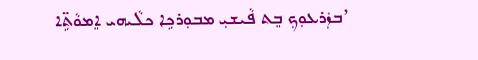’ܒܙܲܪܥܘܼܟ݂ ܒܸܬ ܦܵܝܫܝܼ ܡܒܘܼܪܟܹܐ ܟܠܵܝܗ‌ܝ ܐܸܡܘܵܬܹ̈‌ܐ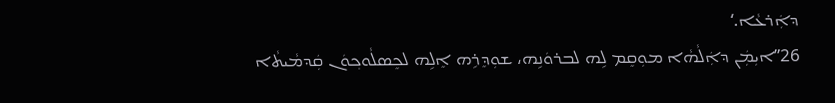ܕܐܲܪܥܵܐ.‘
26”ܐܝܼܡܲܢ ܕܐܲܠܵܗܵܐ ܡܘܼܩܸܡ ܠܹܗ ܠܒܪܘܿܢܹܗ، ܫܘܼܕܸܪܹܗ ܐܸܠܹܗ ܠܟܸܣܠܵܘܟ݂ܘܿܢ ܩܲܕܡܵܝܬܵ‌ܐ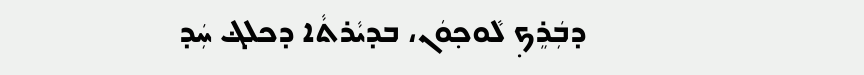ܕܒܲܪܸܟ݂ ܠܵܘܟ݂ܘܿܢ، ܒܕܝܵܪܬܵ‌ܐ ܕܟܠܔ ܚܲܕ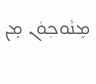ܡܸܢܵܘܟ݂ܘܿܢ ܡ̣ܢ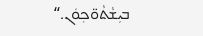ܒܝܼܫܵܬܵܘ̈ܟ݂ܘܿܢ.“